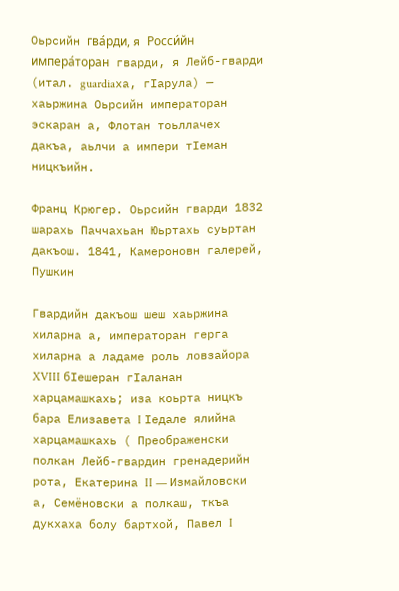Оьрсийн гва́рди, я Росси́йн импера́торан гварди, я Лейб-гварди (итал. guardiaха, гӀарула) — хаьржина Оьрсийн императоран эскаран а, Флотан тоьллачех дакъа, аьлчи а импери тӀеман ницкъийн.

Франц Крюгер. Оьрсийн гварди 1832 шарахь Паччахьан Юьртахь суьртан дакъош. 1841, Камероновн галерей, Пушкин

Гвардийн дакъош шеш хаьржина хиларна а, императоран герга хиларна а ладаме роль ловзайора XVIII бӀешеран гӀаланан харцамашкахь; иза коьрта ницкъ бара Елизавета I Ӏедале ялийна харцамашкахь ( Преображенски полкан Лейб-гвардин гренадерийн рота, Екатерина II — Измайловски а, Семёновски а полкаш, ткъа дукхаха болу бартхой, Павел I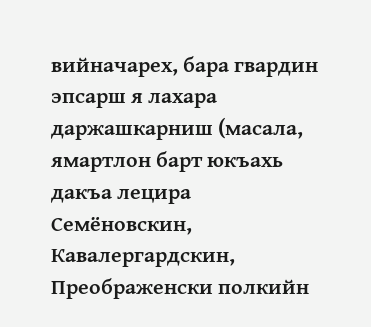вийначарех, бара гвардин эпсарш я лахара даржашкарниш (масала, ямартлон барт юкъахь дакъа лецира Семёновскин, Кавалергардскин, Преображенски полкийн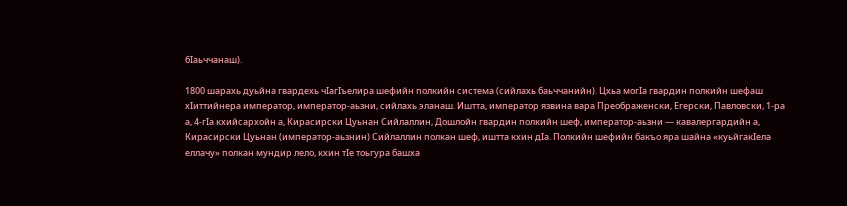бӀаьччанаш).

1800 шарахь дуьйна гвардехь чӀагӀъелира шефийн полкийн система (сийлахь баьччанийн). Цхьа могӀа гвардин полкийн шефаш хӀиттийнера император, император-аьзни, сийлахь эланаш. Иштта, император язвина вара Преображенски, Егерски, Павловски, 1-ра а, 4-гӀа кхийсархойн а, Кирасирски Цуьнан Сийлаллин, Дошлойн гвардин полкийн шеф, император-аьзни — кавалергардийн а, Кирасирски Цуьнан (император-аьзнин) Сийлаллин полкан шеф, иштта кхин дӀа. Полкийн шефийн бакъо яра шайна «куьйгакӀела еллачу» полкан мундир лело, кхин тӀе тоьгура башха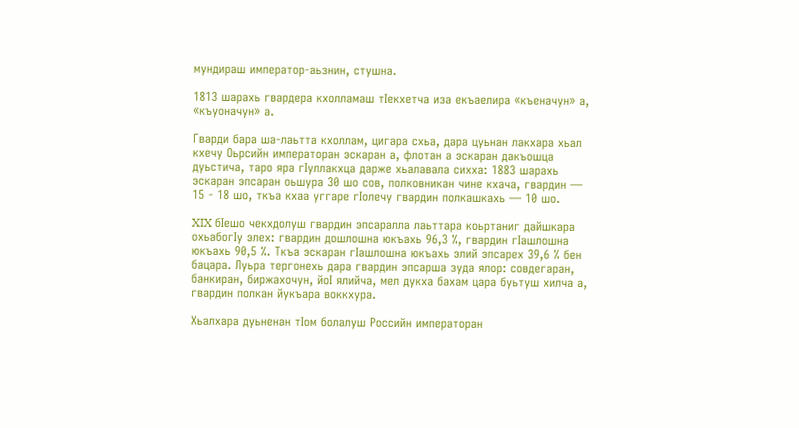мундираш император-аьзнин, стушна.

1813 шарахь гвардера кхолламаш тӀекхетча иза екъаелира «къеначун» а, «къуоначун» а.

Гварди бара ша-лаьтта кхоллам, цигара схьа, дара цуьнан лакхара хьал кхечу Оьрсийн императоран эскаран а, флотан а эскаран дакъошца дуьстича, таро яра гӀуллакхца дарже хьалавала сихха: 1883 шарахь эскаран эпсаран оьшура 30 шо сов, полковникан чине кхача, гвардин — 15 - 18 шо, ткъа кхаа уггаре гӀолечу гвардин полкашкахь — 10 шо.

XIX бӀешо чекхдолуш гвардин эпсаралла лаьттара коьртаниг дайшкара охьабогӀу элех: гвардин дошлошна юкъахь 96,3 %, гвардин гӀашлошна юкъахь 90,5 %. Ткъа эскаран гӀашлошна юкъахь элий эпсарех 39,6 % бен бацара. Луьра тергонехь дара гвардин эпсарша зуда ялор: совдегаран, банкиран, биржахочун, йоӀ ялийча, мел дукха бахам цара буьтуш хилча а, гвардин полкан йукъара воккхура.

Хьалхара дуьненан тӀом болалуш Российн императоран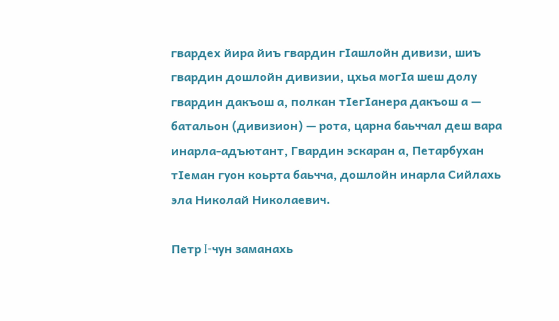гвардех йира йиъ гвардин гӀашлойн дивизи, шиъ гвардин дошлойн дивизии, цхьа могӀа шеш долу гвардин дакъош а, полкан тӀегӀанера дакъош а — батальон (дивизион) — рота, царна баьччал деш вара инарла-адъютант, Гвардин эскаран а, Петарбухан тӀеман гуон коьрта баьчча, дошлойн инарла Сийлахь эла Николай Николаевич.

Петр I-чун заманахь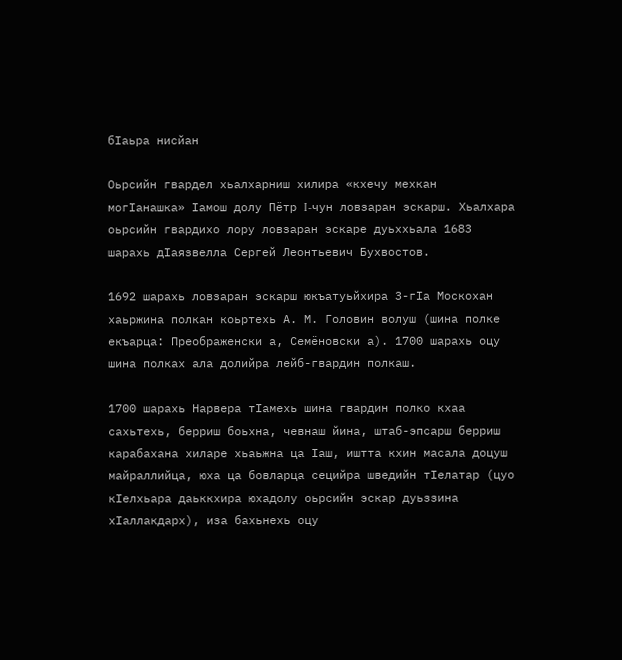бӀаьра нисйан

Оьрсийн гвардел хьалхарниш хилира «кхечу мехкан могӀанашка» Ӏамош долу Пётр I-чун ловзаран эскарш. Хьалхара оьрсийн гвардихо лору ловзаран эскаре дуьххьала 1683 шарахь дӀаязвелла Сергей Леонтьевич Бухвостов.

1692 шарахь ловзаран эскарш юкъатуьйхира 3-гӀа Москохан хаьржина полкан коьртехь А. М. Головин волуш (шина полке екъарца: Преображенски а, Семёновски а). 1700 шарахь оцу шина полках ала долийра лейб-гвардин полкаш.

1700 шарахь Нарвера тӀамехь шина гвардин полко кхаа сахьтехь, берриш боьхна, чевнаш йина, штаб-эпсарш берриш карабахана хиларе хьаьжна ца Ӏаш, иштта кхин масала доцуш майраллийца, юха ца бовларца сецийра шведийн тӀелатар (цуо кӀелхьара даьккхира юхадолу оьрсийн эскар дуьззина хӀаллакдарх), иза бахьнехь оцу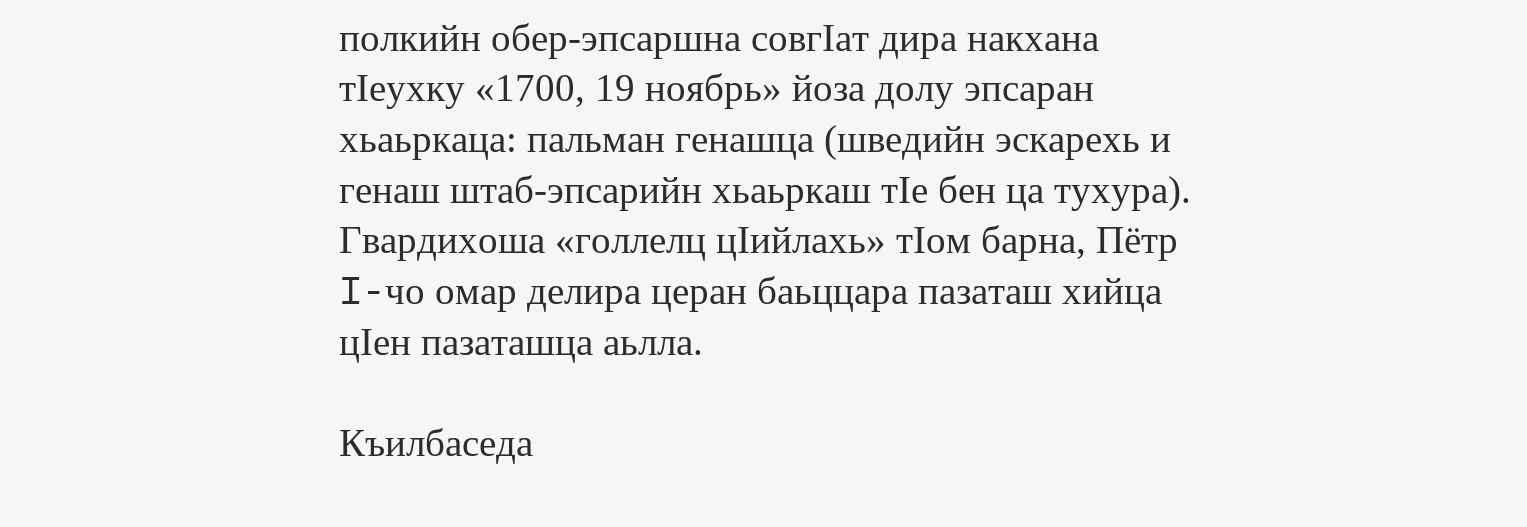полкийн обер-эпсаршна совгӀат дира накхана тӀеухку «1700, 19 ноябрь» йоза долу эпсаран хьаьркаца: пальман генашца (шведийн эскарехь и генаш штаб-эпсарийн хьаьркаш тӀе бен ца тухура). Гвардихоша «голлелц цӀийлахь» тӀом барна, Пётр I-чо омар делира церан баьццара пазаташ хийца цӀен пазаташца аьлла.

Къилбаседа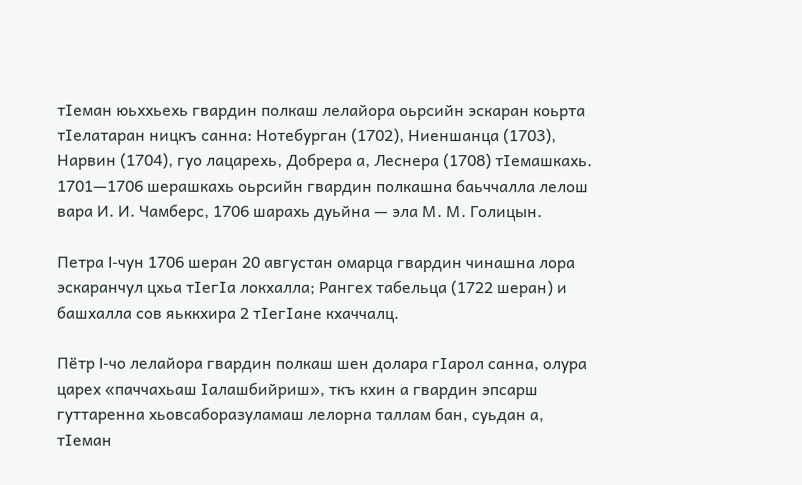тӀеман юьххьехь гвардин полкаш лелайора оьрсийн эскаран коьрта тӀелатаран ницкъ санна: Нотебурган (1702), Ниеншанца (1703), Нарвин (1704), гуо лацарехь, Добрера а, Леснера (1708) тӀемашкахь. 1701—1706 шерашкахь оьрсийн гвардин полкашна баьччалла лелош вара И. И. Чамберс, 1706 шарахь дуьйна — эла М. М. Голицын.

Петра I-чун 1706 шеран 20 августан омарца гвардин чинашна лора эскаранчул цхьа тӀегӀа локхалла; Рангех табельца (1722 шеран) и башхалла сов яьккхира 2 тӀегӀане кхаччалц.

Пётр I-чо лелайора гвардин полкаш шен долара гӀарол санна, олура царех «паччахьаш Ӏалашбийриш», ткъ кхин а гвардин эпсарш гуттаренна хьовсаборазуламаш лелорна таллам бан, суьдан а, тӀеман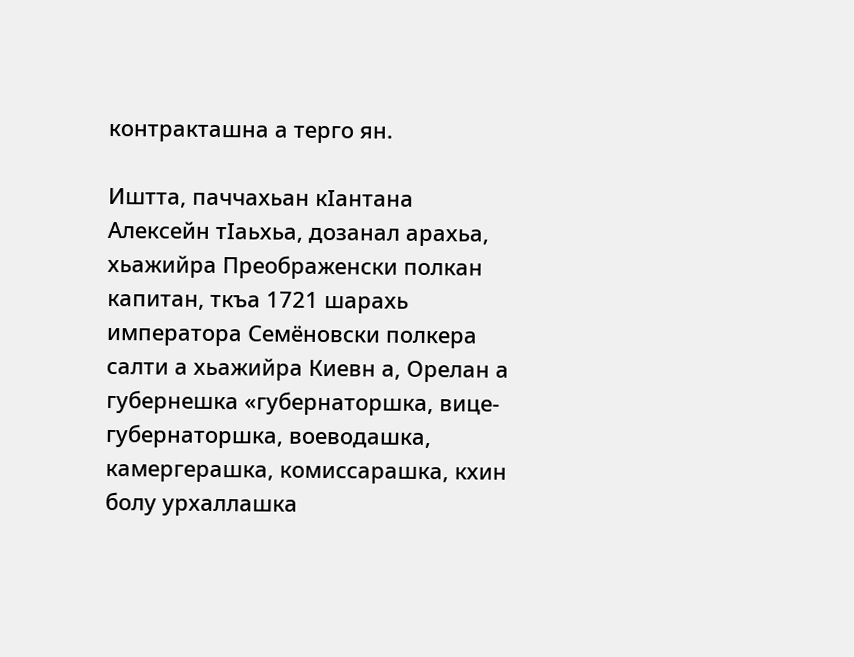контракташна а терго ян.

Иштта, паччахьан кӀантана Алексейн тӀаьхьа, дозанал арахьа, хьажийра Преображенски полкан капитан, ткъа 1721 шарахь императора Семёновски полкера салти а хьажийра Киевн а, Орелан а губернешка «губернаторшка, вице-губернаторшка, воеводашка, камергерашка, комиссарашка, кхин болу урхаллашка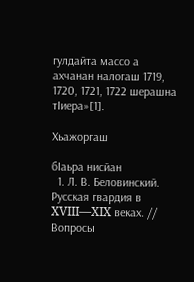гулдайта массо а ахчанан налогаш 1719, 1720, 1721, 1722 шерашна тӀиера»[1].

Хьажоргаш

бӀаьра нисйан
  1. Л. В. Беловинский. Русская гвардия в XVIII—XIX веках. // Вопросы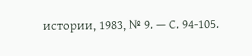истории, 1983, № 9. — С. 94-105.